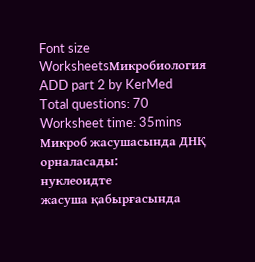Font size
WorksheetsМикробиология ADD part 2 by KerMed
Total questions: 70
Worksheet time: 35mins
Микроб жасушасында ДНҚ орналасады:
нуклеоидте
жасуша қабырғасында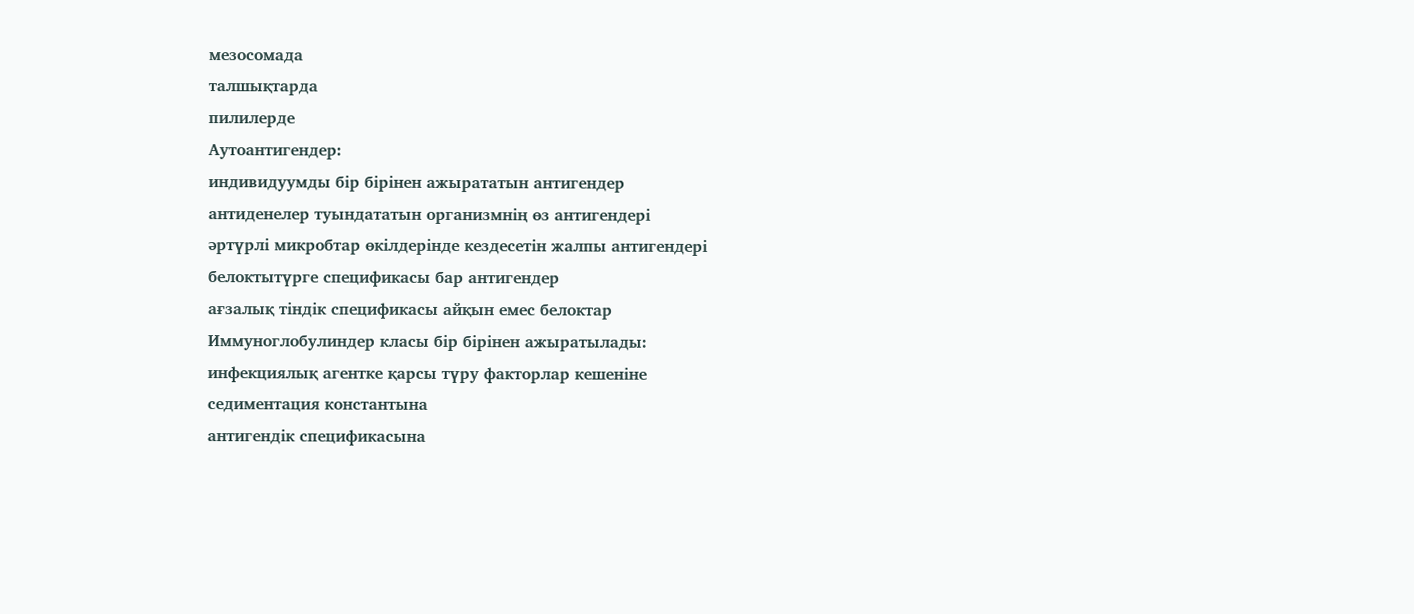мезосомада
талшықтарда
пилилерде
Аутоантигендер:
индивидуумды бір бірінен ажырататын антигендер
антиденелер туындататын организмнің өз антигендері
әртүрлі микробтар өкілдерінде кездесетін жалпы антигендері
белоктытүрге спецификасы бар антигендер
ағзалық тіндік спецификасы айқын емес белоктар
Иммуноглобулиндер класы бір бірінен ажыратылады:
инфекциялық агентке қарсы түру факторлар кешеніне
седиментация константына
антигендік спецификасына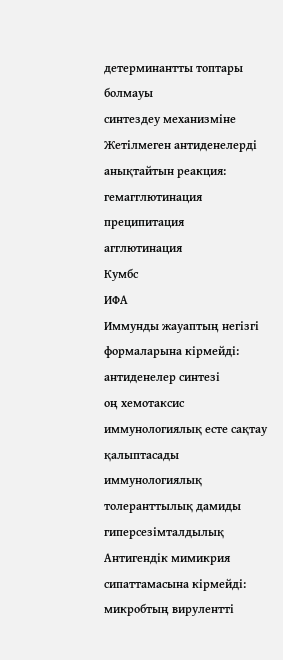детерминантты топтары болмауы
синтездеу механизміне
Жетілмеген антиденелерді анықтайтын реакция:
гемагглютинация
преципитация
агглютинация
Кумбс
ИФА
Иммунды жауаптың негізгі формаларына кірмейді:
антиденелер синтезі
оң хемотаксис
иммунологиялық есте сақтау қалыптасады
иммунологиялық толеранттылық дамиды
гиперсезімталдылық
Антигендік мимикрия сипаттамасына кірмейді:
микробтың вирулентті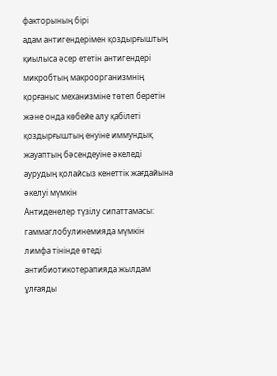факторының бірі
адам антигендерімен қоздырғыштың қиылыса әсер ететін антигендері
микробтың макроорганизмнің қорғаныс механизміне төтеп беретін және онда көбейе алу қабілеті
қоздырғыштың енуіне иммундық жауаптың бәсендеуіне әкеледі
аурудың қолайсыз кенеттік жағдайына әкелуі мүмкін
Антиденелер түзілу сипаттамасы:
гаммаглобулинемияда мүмкін
лимфа тінінде өтеді
антибиотикотерапияда жылдам ұлғаяды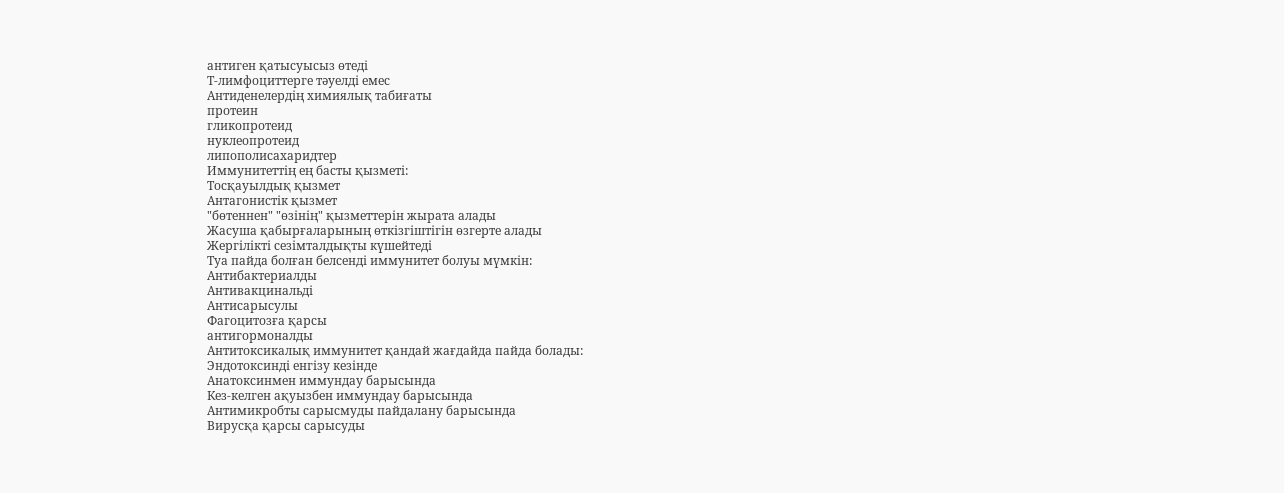антиген қатысуысыз өтеді
Т-лимфоциттерге тәуелді емес
Антиденелердің химиялық табиғаты
протеин
гликопротеид
нуклеопротеид
липополисахаридтер
Иммунитеттің ең басты қызметі:
Тосқауылдық қызмет
Антагонистік қызмет
"бөтеннен" "өзінің" қызметтерін жырата алады
Жасуша қабырғаларының өткізгіштігін өзгерте алады
Жергілікті сезімталдықты күшейтеді
Туа пайда болған белсенді иммунитет болуы мүмкін:
Антибактериалды
Антивакцинальді
Антисарысулы
Фагоцитозға қарсы
антигормоналды
Антитоксикалық иммунитет қандай жағдайда пайда болады:
Эндотоксинді енгізу кезінде
Анатоксинмен иммундау барысында
Кез-келген ақуызбен иммундау барысында
Антимикробты сарысмуды пайдалану барысында
Вирусқа қарсы сарысуды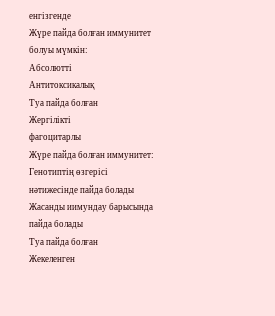енгізгенде
Жүре пайда болған иммунитет болуы мүмкін:
Абсолютті
Антитоксикалық
Туа пайда болған
Жергілікті
фагоцитарлы
Жүре пайда болған иммунитет:
Генотиптің өзгерісі нәтижесінде пайда болады
Жасанды иимундау барысында пайда болады
Туа пайда болған
Жекеленген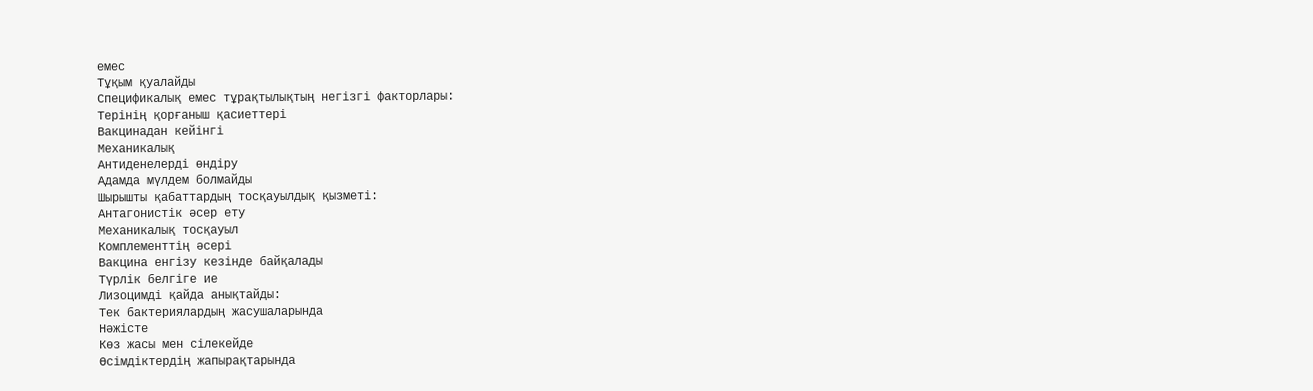емес
Тұқым қуалайды
Спецификалық емес тұрақтылықтың негізгі факторлары:
Терінің қорғаныш қасиеттері
Вакцинадан кейінгі
Механикалық
Антиденелерді өндіру
Адамда мүлдем болмайды
Шырышты қабаттардың тосқауылдық қызметі:
Антагонистік әсер ету
Механикалық тосқауыл
Комплементтің әсері
Вакцина енгізу кезінде байқалады
Түрлік белгіге ие
Лизоцимді қайда анықтайды:
Тек бактериялардың жасушаларында
Нәжісте
Көз жасы мен сілекейде
Өсімдіктердің жапырақтарында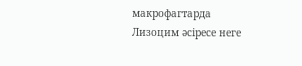макрофагтарда
Лизоцим әсіресе неге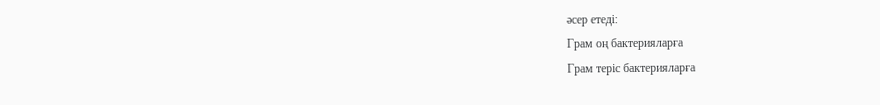әсер етеді:
Грам оң бактерияларға
Грам теріс бактерияларға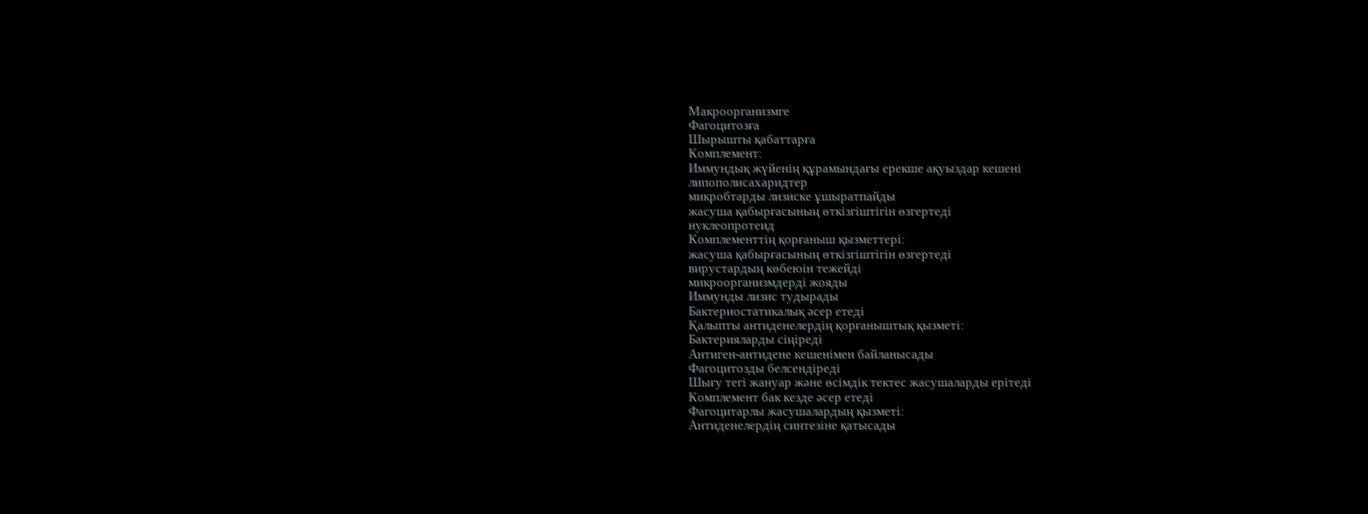Макроорганизмге
Фагоцитозға
Шырышты қабаттарға
Комплемент:
Иммундық жүйенің құрамындағы ерекше ақуыздар кешені
липополисахаридтер
микробтарды лизиске ұшыратпайды
жасуша қабырғасының өткізгіштігін өзгертеді
нуклеопротеид
Комплементтің қорғаныш қызметтері:
жасуша қабырғасының өткізгіштігін өзгертеді
вирустардың көбеюін тежейді
микроорганизмдерді жояды
Иммунды лизис тудырады
Бактериостатикалық әсер етеді
Қалыпты антиденелердің қорғаныштық қызметі:
Бактерияларды сіңіреді
Антиген-антидене кешенімен байланысады
Фагоцитозды белсендіреді
Шығу тегі жануар және өсімдік тектес жасушаларды ерітеді
Комплемент бак кезде әсер етеді
Фагоцитарлы жасушалардың қызметі:
Антиденелердің синтезіне қатысады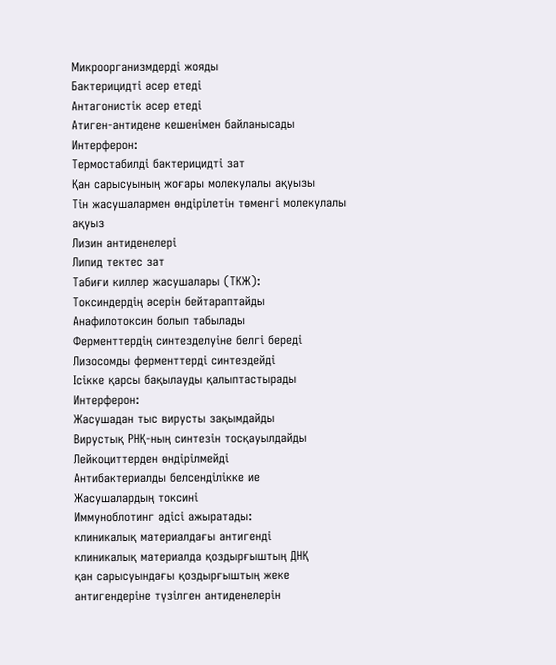Микроорганизмдерді жояды
Бактерицидті әсер етеді
Антагонистік әсер етеді
Атиген-антидене кешенімен байланысады
Интерферон:
Термостабилді бактерицидті зат
Қан сарысуының жоғары молекулалы ақуызы
Тін жасушалармен өндірілетін төменгі молекулалы ақуыз
Лизин антиденелері
Липид тектес зат
Табиғи киллер жасушалары (ТКЖ):
Токсиндердің әсерін бейтараптайды
Анафилотоксин болып табылады
Ферменттердің синтезделуіне белгі береді
Лизосомды ферменттерді синтездейді
Ісікке қарсы бақылауды қалыптастырады
Интерферон:
Жасушадан тыс вирусты зақымдайды
Вирустық РНҚ-ның синтезін тосқауылдайды
Лейкоциттерден өндірілмейді
Антибактериалды белсенділікке ие
Жасушалардың токсині
Иммуноблотинг әдісі ажыратады:
клиникалық материалдағы антигенді
клиникалық материалда қоздырғыштың ДНҚ
қан сарысуындағы қоздырғыштың жеке антигендеріне түзілген антиденелерін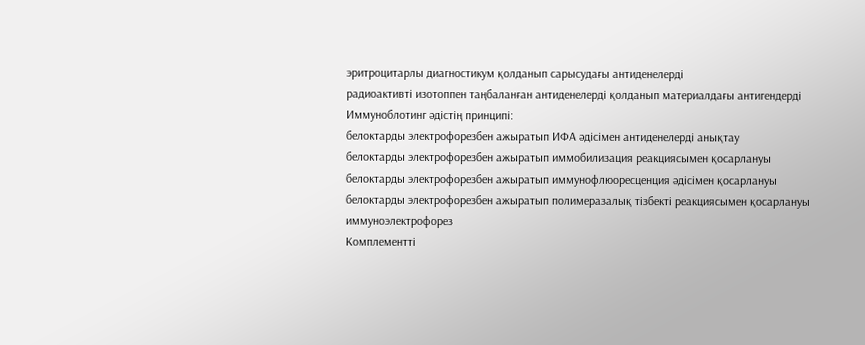эритроцитарлы диагностикум қолданып сарысудағы антиденелерді
радиоактивті изотоппен таңбаланған антиденелерді қолданып материалдағы антигендерді
Иммуноблотинг әдістің принципі:
белоктарды электрофорезбен ажыратып ИФА әдісімен антиденелерді анықтау
белоктарды электрофорезбен ажыратып иммобилизация реакциясымен қосарлануы
белоктарды электрофорезбен ажыратып иммунофлюоресценция әдісімен қосарлануы
белоктарды электрофорезбен ажыратып полимеразалық тізбекті реакциясымен қосарлануы
иммуноэлектрофорез
Комплементті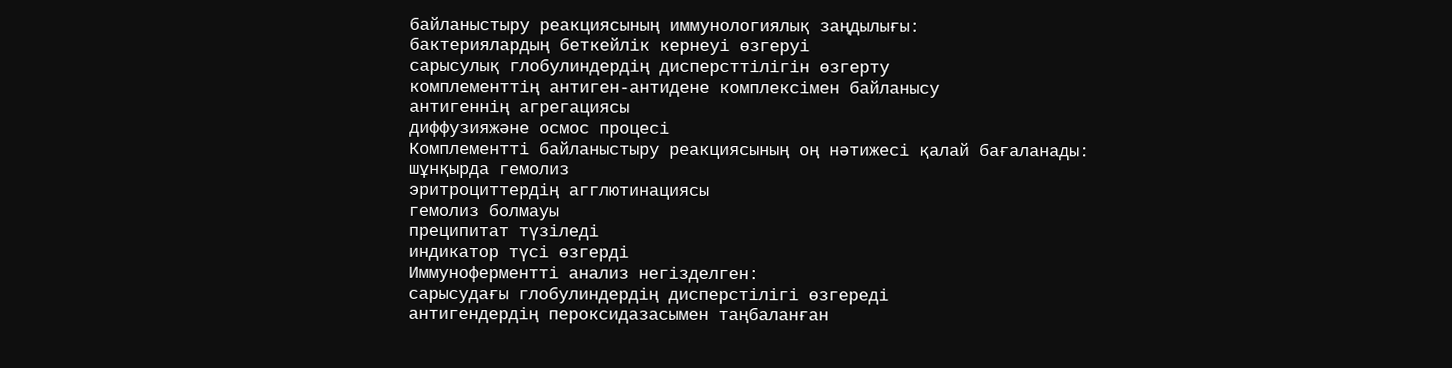байланыстыру реакциясының иммунологиялық заңдылығы:
бактериялардың беткейлік кернеуі өзгеруі
сарысулық глобулиндердің дисперсттілігін өзгерту
комплементтің антиген-антидене комплексімен байланысу
антигеннің агрегациясы
диффузияжәне осмос процесі
Комплементті байланыстыру реакциясының оң нәтижесі қалай бағаланады:
шұнқырда гемолиз
эритроциттердің агглютинациясы
гемолиз болмауы
преципитат түзіледі
индикатор түсі өзгерді
Иммуноферментті анализ негізделген:
сарысудағы глобулиндердің дисперстілігі өзгереді
антигендердің пероксидазасымен таңбаланған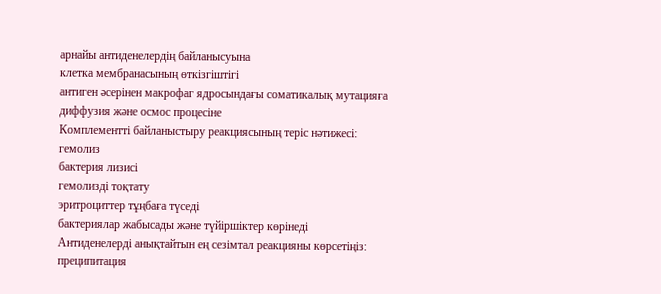арнайы антиденелердің байланысуына
клетка мембранасының өткізгіштігі
антиген әсерінен макрофаг ядросындағы соматикалық мутацияға
диффузия және осмос процесіне
Комплементті байланыстыру реакциясының теріс нәтижесі:
гемолиз
бактерия лизисі
гемолизді тоқтату
эритроциттер тұңбаға түседі
бактериялар жабысады және түйіршіктер көрінеді
Антиденелерді анықтайтын ең сезімтал реакцияны көрсетіңіз:
преципитация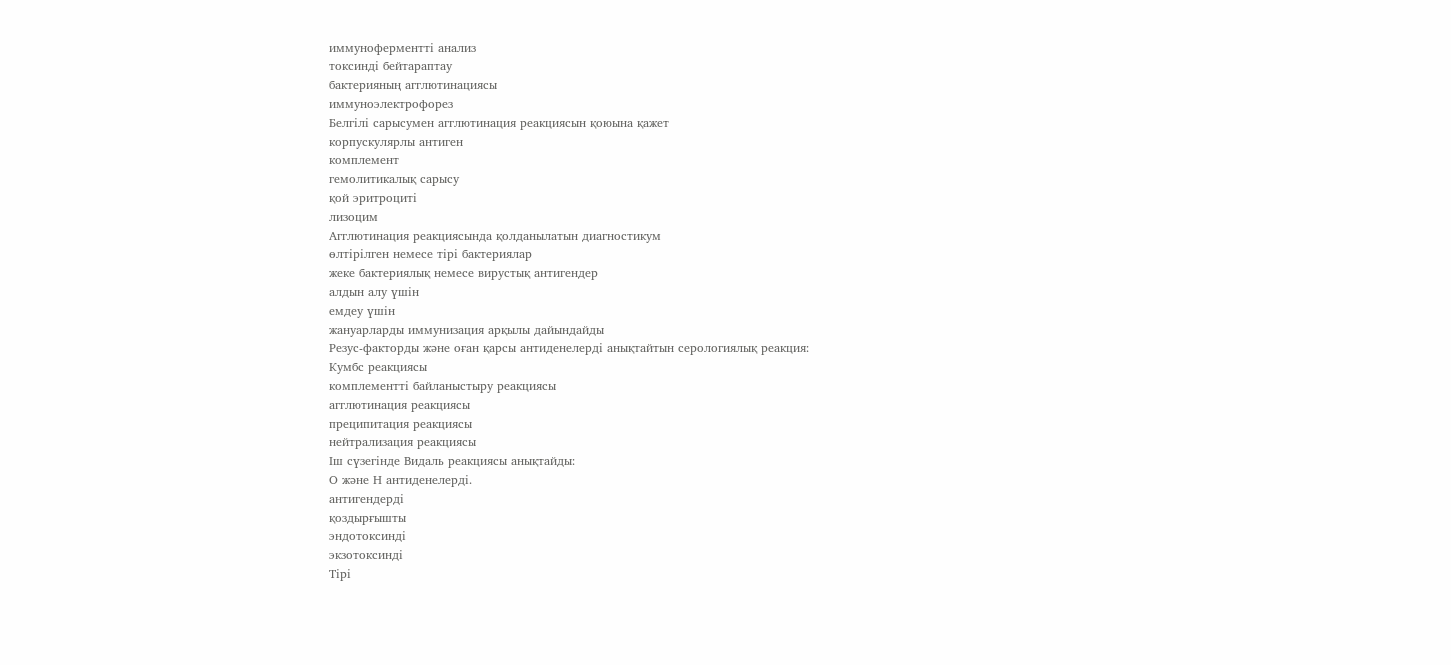иммуноферментті анализ
токсинді бейтараптау
бактерияның агглютинациясы
иммуноэлектрофорез
Белгілі сарысумен агглютинация реакциясын қоюына қажет
корпускулярлы антиген
комплемент
гемолитикалық сарысу
қой эритроциті
лизоцим
Агглютинация реакциясында қолданылатын диагностикум
өлтірілген немесе тірі бактериялар
жеке бактериялық немесе вирустық антигендер
алдын алу үшін
емдеу үшін
жануарларды иммунизация арқылы дайындайды
Резус-факторды және оған қарсы антиденелерді анықтайтын серологиялық реакция:
Кумбс реакциясы
комплементті байланыстыру реакциясы
агглютинация реакциясы
преципитация реакциясы
нейтрализация реакциясы
Іш сүзегінде Видаль реакциясы анықтайды:
О және Н антиденелерді.
антигендерді
қоздырғышты
эндотоксинді
экзотоксинді
Тірі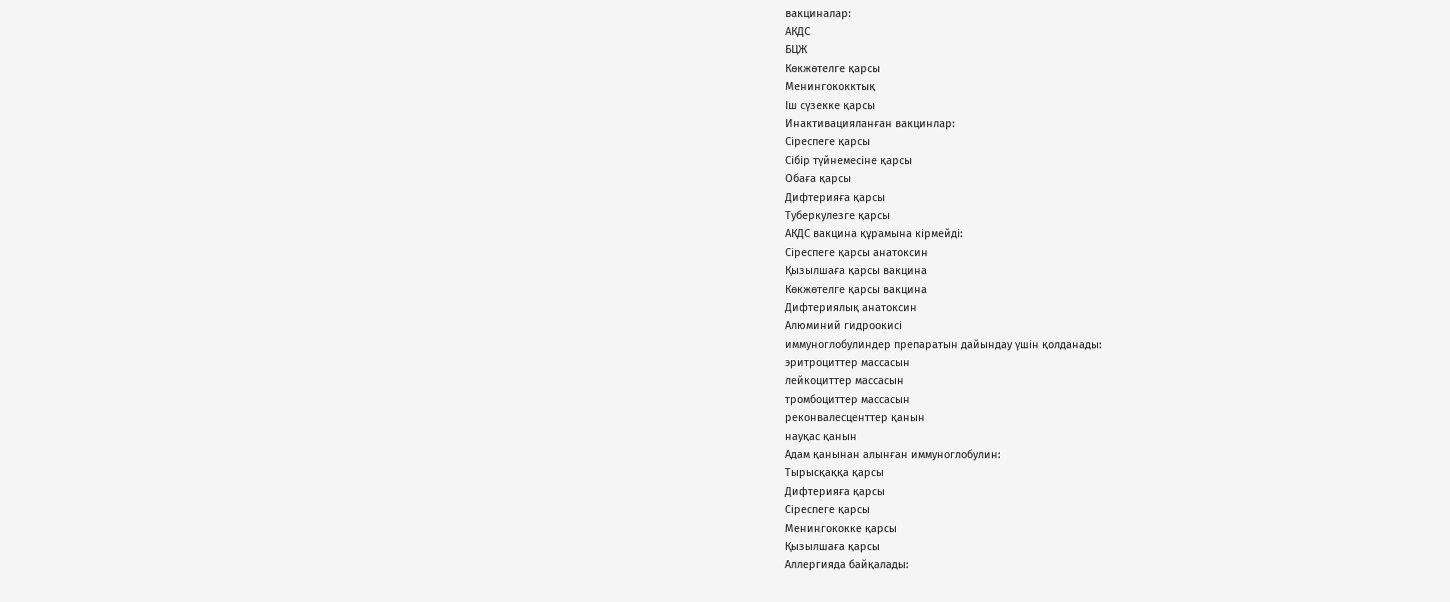вакциналар:
АКДС
БЦЖ
Көкжөтелге қарсы
Менингококктық
Іш сүзекке қарсы
Инактивацияланған вакцинлар:
Сіреспеге қарсы
Сібір түйнемесіне қарсы
Обаға қарсы
Дифтерияға қарсы
Туберкулезге қарсы
АКДС вакцина құрамына кірмейді:
Сіреспеге қарсы анатоксин
Қызылшаға қарсы вакцина
Көкжөтелге қарсы вакцина
Дифтериялық анатоксин
Алюминий гидроокисі
иммуноглобулиндер препаратын дайындау үшін қолданады:
эритроциттер массасын
лейкоциттер массасын
тромбоциттер массасын
реконвалесценттер қанын
науқас қанын
Адам қанынан алынған иммуноглобулин:
Тырысқаққа қарсы
Дифтерияға қарсы
Сіреспеге қарсы
Менингококке қарсы
Қызылшаға қарсы
Аллергияда байқалады: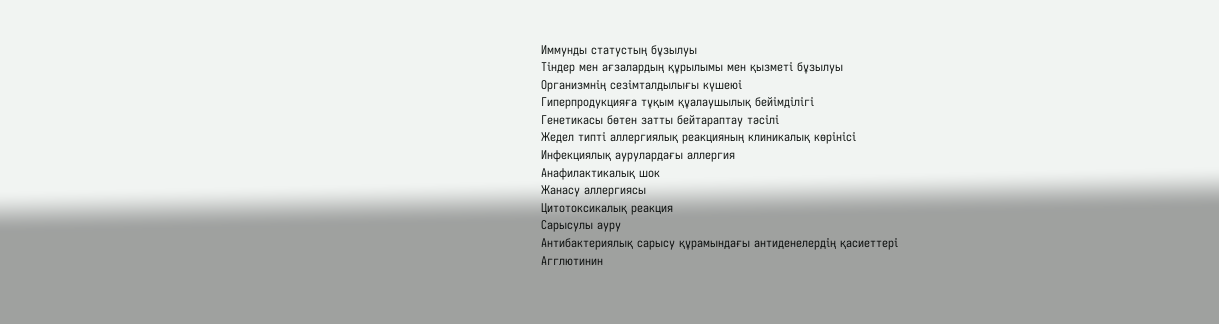Иммунды статустың бұзылуы
Тіндер мен ағзалардың құрылымы мен қызметі бұзылуы
Организмнің сезімталдылығы күшеюі
Гиперпродукцияға тұқым құалаушылық бейімділігі
Генетикасы бөтен затты бейтараптау тәсілі
Жедел типті аллергиялық реакцияның клиникалық көрінісі
Инфекциялық аурулардағы аллергия
Анафилактикалық шок
Жанасу аллергиясы
Цитотоксикалық реакция
Сарысулы ауру
Антибактериялық сарысу құрамындағы антиденелердің қасиеттері
Агглютинин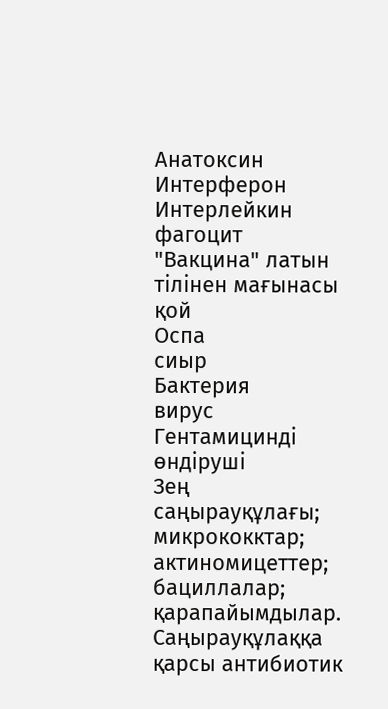Анатоксин
Интерферон
Интерлейкин
фагоцит
"Вакцина" латын тілінен мағынасы
қой
Оспа
сиыр
Бактерия
вирус
Гентамицинді өндіруші
Зең саңырауқұлағы;
микрококктар;
актиномицеттер;
бациллалар;
қарапайымдылар.
Саңырауқұлаққа қарсы антибиотик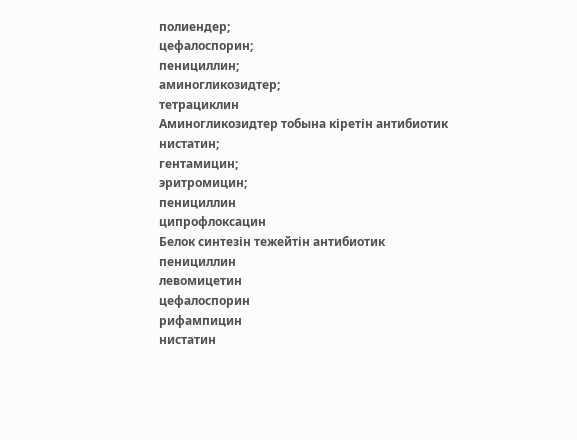полиендер;
цефалоспорин;
пенициллин;
аминогликозидтер;
тетрациклин
Аминогликозидтер тобына кіретін антибиотик
нистатин;
гентамицин;
эритромицин;
пенициллин
ципрофлоксацин
Белок синтезін тежейтін антибиотик
пенициллин
левомицетин
цефалоспорин
рифампицин
нистатин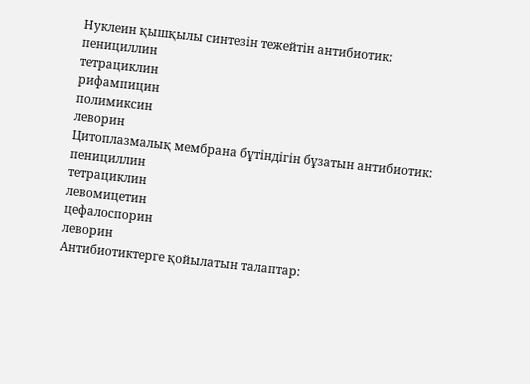Нуклеин қышқылы синтезін тежейтін антибиотик:
пенициллин
тетрациклин
рифампицин
полимиксин
леворин
Цитоплазмалық мембрана бұтіндігін бұзатын антибиотик:
пенициллин
тетрациклин
левомицетин
цефалоспорин
леворин
Антибиотиктерге қойылатын талаптар: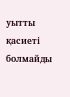уытты қасиеті болмайды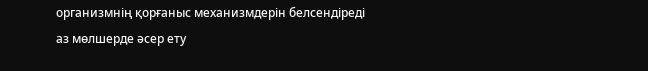организмнің қорғаныс механизмдерін белсендіреді
аз мөлшерде әсер ету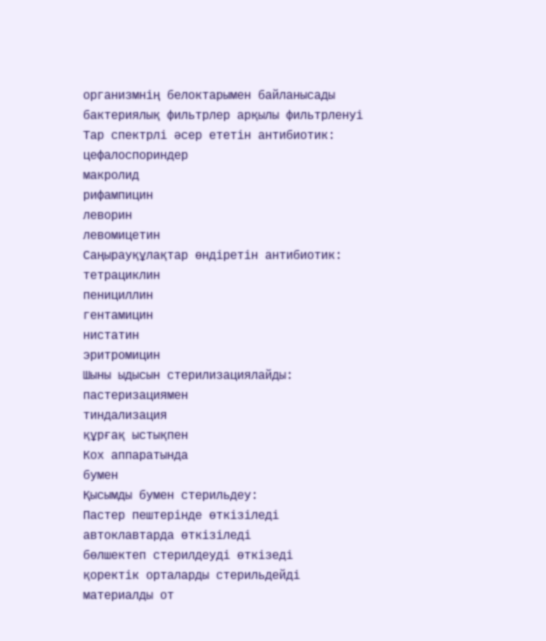организмнің белоктарымен байланысады
бактериялық фильтрлер арқылы фильтрленуі
Тар спектрлі әсер ететін антибиотик:
цефалоспориндер
макролид
рифампицин
леворин
левомицетин
Саңырауқұлақтар өндіретін антибиотик:
тетрациклин
пенициллин
гентамицин
нистатин
эритромицин
Шыны ыдысын стерилизациялайды:
пастеризациямен
тиндализация
құрғақ ыстықпен
Кох аппаратында
бумен
Қысымды бумен стерильдеу:
Пастер пештерінде өткізіледі
автоклавтарда өткізіледі
бөлшектеп стерилдеуді өткізеді
қоректік орталарды стерильдейді
материалды от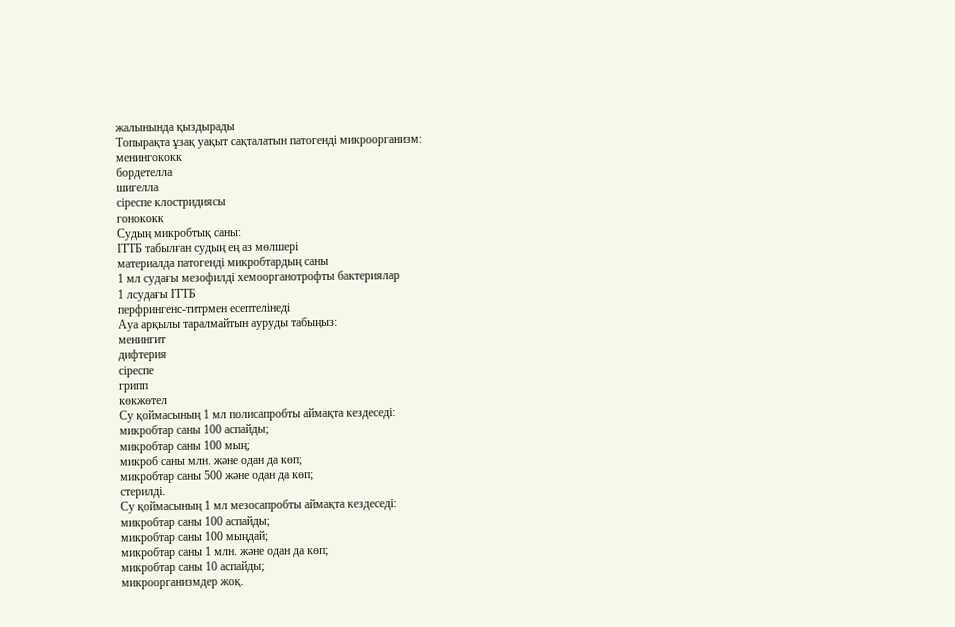жалынында қыздырады
Топырақта ұзақ уақыт сақталатын патогенді микроорганизм:
менингококк
бордетелла
шигелла
сіреспе клостридиясы
гонококк
Судың микробтық саны:
ІТТБ табылған судың ең аз мөлшері
материалда патогенді микробтардың саны
1 мл судағы мезофилді хемоорганотрофты бактериялар
1 лсудағы ІТТБ
перфрингенс-титрмен есептелінеді
Ауа арқылы таралмайтын ауруды табыңыз:
менингит
дифтерия
сіреспе
грипп
көкжөтел
Су қоймасының 1 мл полисапробты аймақта кездеседі:
микробтар саны 100 аспайды;
микробтар саны 100 мың;
микроб саны млн. және одан да көп;
микробтар саны 500 және одан да көп;
стерилді.
Су қоймасының 1 мл мезосапробты аймақта кездеседі:
микробтар саны 100 аспайды;
микробтар саны 100 мыңдай;
микробтар саны 1 млн. және одан да көп;
микробтар саны 10 аспайды;
микроорганизмдер жоқ.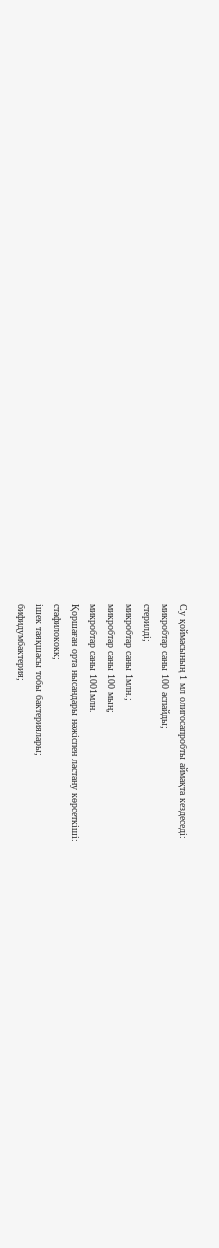Су қоймасының 1 мл олигосапробты аймақта кездеседі:
микробтар саны 100 аспайды;
стерилді;
микробтар саны 1млн.;
микробтар саны 100 мың;
микробтар саны 1001млн.
Қоршаған орта нысандары нәжіспен ластану көрсеткіші:
стафилококк;
ішек таяқшасы тобы бактериялары;
бифидумбактерия;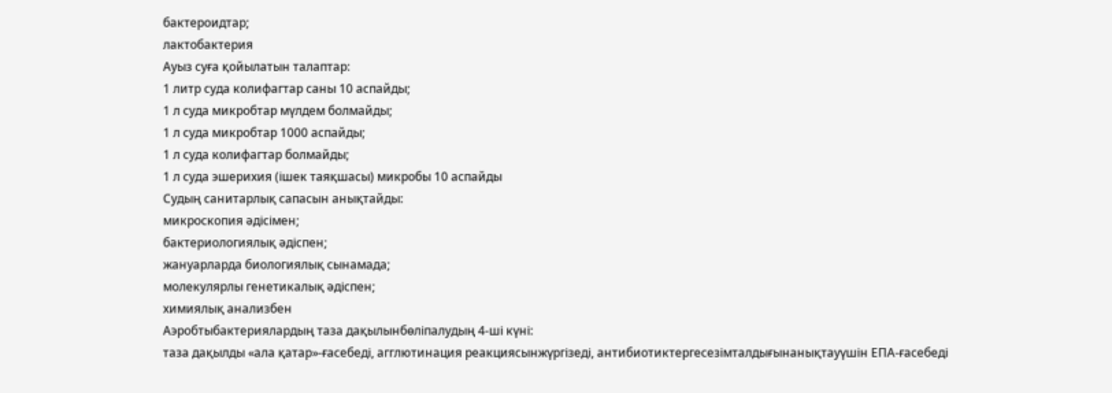бактероидтар;
лактобактерия
Ауыз суға қойылатын талаптар:
1 литр суда колифагтар саны 10 аспайды;
1 л суда микробтар мүлдем болмайды;
1 л суда микробтар 1000 аспайды;
1 л суда колифагтар болмайды;
1 л суда эшерихия (ішек таяқшасы) микробы 10 аспайды
Судың санитарлық сапасын анықтайды:
микроскопия әдісімен;
бактериологиялық әдіспен;
жануарларда биологиялық сынамада;
молекулярлы генетикалық әдіспен;
химиялық анализбен
Аэробтыбактериялардың таза дақылынбөліпалудың 4-ші күні:
таза дақылды «ала қатар»-ғасебеді, агглютинация реакциясынжүргізеді, антибиотиктергесезімталдығынанықтауүшін ЕПА-ғасебеді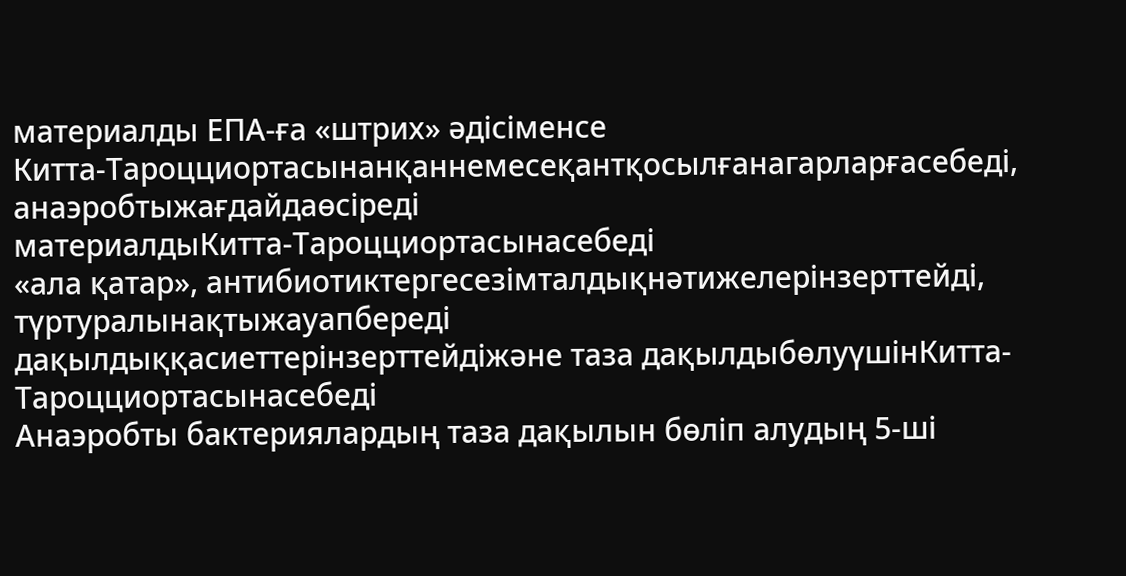материалды ЕПА-ға «штрих» әдісіменсе
Китта-Тароцциортасынанқаннемесеқантқосылғанагарларғасебеді, анаэробтыжағдайдаөсіреді
материалдыКитта-Тароцциортасынасебеді
«ала қатар», антибиотиктергесезімталдықнәтижелерінзерттейді, түртуралынақтыжауапбереді
дақылдыққасиеттерінзерттейдіжәне таза дақылдыбөлуүшінКитта- Тароцциортасынасебеді
Анаэробты бактериялардың таза дақылын бөліп алудың 5-ші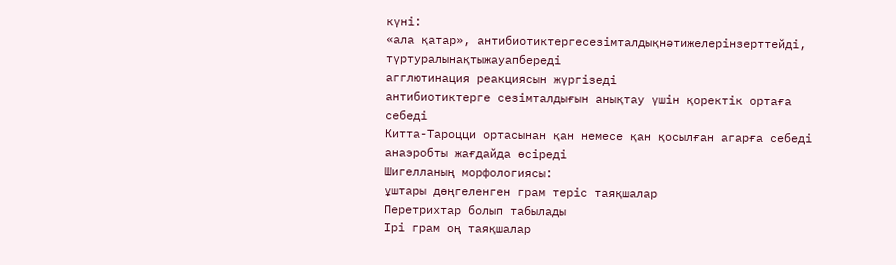күні:
«ала қатар», антибиотиктергесезімталдықнәтижелерінзерттейді, түртуралынақтыжауапбереді
агглютинация реакциясын жүргізеді
антибиотиктерге сезімталдығын анықтау үшін қоректік ортаға себеді
Китта-Тароцци ортасынан қан немесе қан қосылған агарға себеді
анаэробты жағдайда өсіреді
Шигелланың морфологиясы:
ұштары дөңгеленген грам теріс таяқшалар
Перетрихтар болып табылады
Ірі грам оң таяқшалар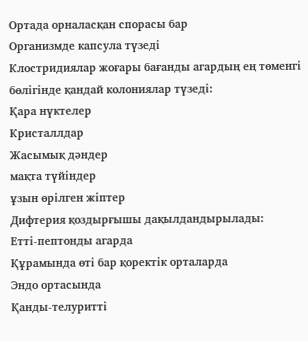Ортада орналасқан спорасы бар
Организмде капсула түзеді
Клостридиялар жоғары бағанды агардың ең төменгі бөлігінде қандай колониялар түзеді:
Қара нүктелер
Кристаллдар
Жасымық дәндер
мақта түйіндер
ұзын өрілген жіптер
Дифтерия қоздырғышы дақылдандырылады:
Етті-пептонды агарда
Құрамында өті бар қоректік орталарда
Эндо ортасында
Қанды-телуритті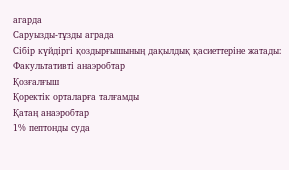агарда
Саруызды-тұзды аграда
Сібір күйдіргі қоздырғышының дақылдық қасиеттеріне жатады:
Факультативті анаэробтар
Қозғалғыш
Қоректік орталарға талғамды
Қатаң анаэробтар
1% пептонды суда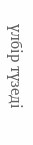үлбір түзеді